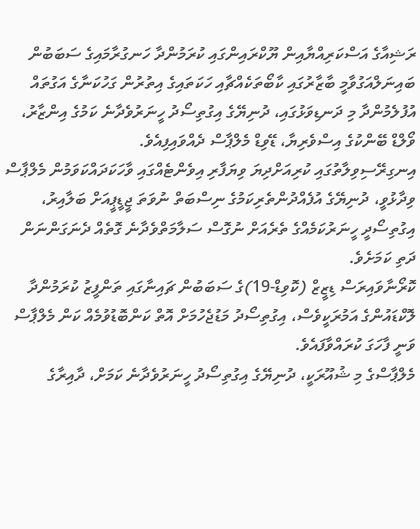ރަޝިއާގެ އަސްކަރިއްޔާއިން ޔޫކްރައިންގައި ކުރަމުންދާ ހަނގުރާމައިގެ ސަބަބުން ބައިނަލްއަގުވާމީ ބާޒާރުގައި ކާބޯތަކެއްޗާއި ހަކަތައިގެ އިތުރުން ގަހުކަނާގެ އަގުތައް އުފުލެމުންދާ މި ދަނޑިވަޅުގައި، ދުނިޔޭގެ އިގުތިސޯދު ހީނަރުވެދާނެ ކަމުގެ އިންޒާރު، ވޯލްޑް ބޭންކުގެ އިސްވެރިޔާ، ޑޭވިޑް މެލްޕާސް ދެއްވައިފިއެވެ.
އިނގިރޭސިވިލާތުގައި ކުރިއަށްދިޔަ ވިޔަފާރި އިވެންޓެއްގައި ވާހަކަދައްކަވަމުން މެލްޕާސް ވިދާޅުވީ، ދުނިޔޭގެ އުފެއްދުންތެރިކަމުގެ ނިސްބަތް ނުވަތަ ޖީޑީޕީއަށް ބަލާއިރު، އިގުތިސޯދީ ހީނަރުކަމެއްގެ ތެރެއަށް ނުގޮސް ސަލާމަތްވެދާނެ ގޮތެއް ދެނަގަންނަން ދަތި ކަމަށެވެ.
ކޮރޯނާވައިރަސް ޑިޒީޒް (ކޮވިޑް-19)ގެ ސަބަބުން ޗައިނާގައި ތަންފީޒު ކުރަމުންދާ ލޮކްޑައުންގެ އަމުރަކީވެސް، އިގުތިސޯދު މަޑުޖެހުމަށް އޮތް ކަންބޮޑުވުމެއް ކަން މެލްޕާސް ވަނީ ފާހަގަ ކުރައްވާފައެވެ.
މެލްޕާސްގެ މި ޝުއޫރަކީ، ދުނިޔޭގެ އިގުތިސޯދު ހީނަރުވެދާނެ ކަމަށް، ދާއިރާގެ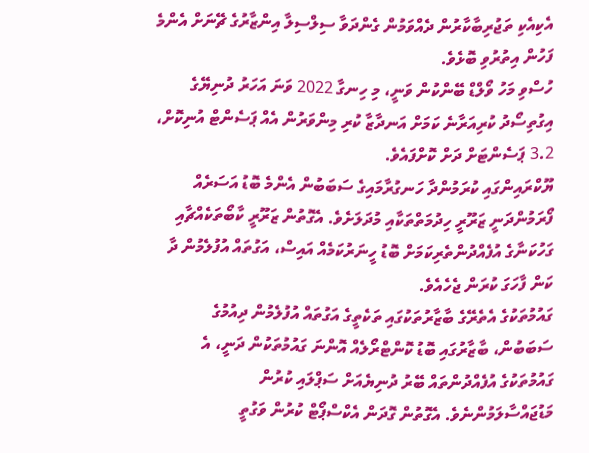އެކިއެކި ތަޖުރިބާކާރުން ދެއްވަމުން ގެންދަވާ ސިލްސިލާ އިންޒާރުގެ ޗޭނަށް އެންމެ ފަހުން އިތުރުވި ބޮޅެވެ.
ހުސްވި މަހު ވޯލްޑް ބޭންކުން ވަނީ، މި ހިނގާ 2022 ވަނަ އަހަރު ދުނިޔޭގެ އިގުތިސޯދު ކުރިއަރާނެ ކަމަށް އަނދާޒާ ކުރި މިންވަރުން އެއް ޕަސެންޓް އުނިކޮށް، 3.2 ޕަސެންޓަށް ދަށް ކޮށްފައެވެ.
ޔޫކްރައިންގައި ކުރަމުންދާ ހަނގުރާމައިގެ ސަބަބުން އެންމެ ބޮޑު އަސަރެއް ފޯރަމުންދަނީ ޒަރޫރީ ހިދުމަތްތަކާއި މުދަލަށެވެ. އެގޮތުން ޒަރޫރީ ކާބޯތަކެއްޗާއި ގަހުކަނާގެ އުފެއްދުންތެރިކަމަށް ބޮޑު ހީނަރުކަމެއް އައިސް، އަގުތައް އުފުލެމުން ދާ ކަން ފާހަގަ ކުރަން ޖެހެއެވެ.
ގައުމުތަކުގެ އެތެރޭގެ ބާޒާރުތަކުގައި ތަކެތީގެ އަގުތައް އުފުލެމުން ދިއުމުގެ ސަބަބުން، ބާޒާރުގައި ބޮޑު ކޮންޓްރޯލެއް އޮންނަ ގައުމުތަކުން ދަނީ، އެ ގައުމުތަކުގެ އުފެއްދުންތައް ބޭރު ދުނިޔެއަށް ސަޕްލައި ކުރުން މަޑުޖައްސާލަމުންނެވެ. އެގޮތުން ގޮދަން އެކްސްޕޯޓް ކުރުން ވަގުތީ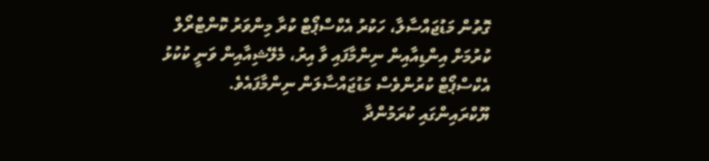ގޮތުން މަޑުޖައްސާލާ، ހަކުރު އެކްސްޕޯޓް ކުރާ މިންވަރު ކޮންޓްރޯލް ކުރުމަށް އިންޑިއާއިން ނިންމާފައި ވާ އިރު، މެލޭޝިއާއިން ވަނީ ކުކުޅު އެކްސްޕޯޓް ކުރުންވެސް މަޑުޖައްސާލަން ނިންމާފައެވެ.
ޔޫކްރައިންގައި ކުރަމުންދާ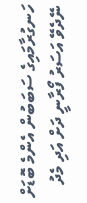ހަނގުރާމައިގެ ސަބަބުން އެންމެ ބޮޑަށް ނޭދެވޭ އަސަރު ފޯރާނީ ދަށް އަދި މެދު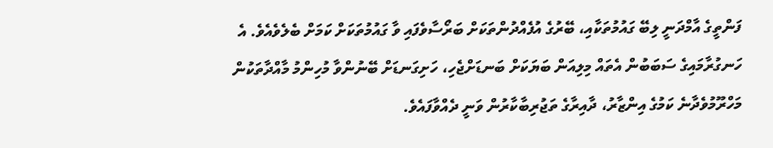ފަންތީގެ އާމްދަނީ ލިބޭ ގައުމުތަކާއި، ބޭރުގެ އުފެއްދުންތަކަށް ބަރޯސާވެފައި ވާ ގައުމުތަކަށް ކަމަށް ބެލެވެއެވެ. އެ ހަނގުރާމައިގެ ސަބަބުން އެތައް މިލިއަން ބަޔަކަށް ބަނޑަށްޖެހި، ހަށިގަނޑަށް ބޭނުންވާ މުހިންމު މާއްދާތަކުން މަހްރޫމުވެދާނެ ކަމުގެ އިންޒާރު، ދާއިރާގެ ތަޖުރިބާކާރުން ވަނީ ދެއްވާފައެވެ.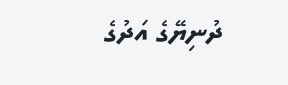ދުނިޔޭގެ އަދުގެ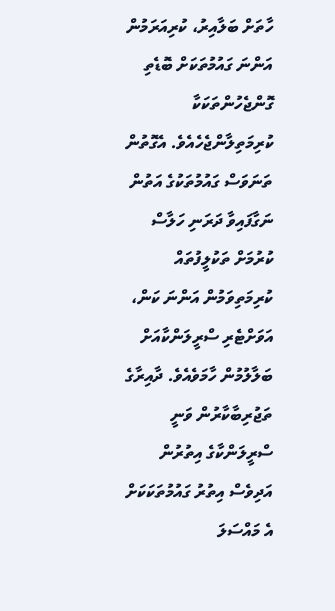ހާތަށް ބަލާއިރު، ކުރިއަރަމުން އަންނަ ގައުމުތަކަށް ބޮޑެތި ގޮންޖެހުންތަކަކާ ކުރިމަތިލާންޖެހެއެވެ. އެގޮތުން ތަނަވަސް ގައުމުތަކުގެ އަތުން ނަގާފައިވާ ދަރަނި ހަލާސް ކުރުމަށް ތަކުލީފުތައް ކުރިމަތިވަމުން އަންނަ ކަން، އަވަށްޓެރި ސްރީލަންކާއަށް ބަލާލުމުން ހާމަވެއެވެ. ދާއިރާގެ ތަޖުރިބާކާރުން ވަނީ ސްރީލަންކާގެ އިތުރުން އަދިވެސް އިތުރު ގައުމުތަކަކަށް އެ މައްސަލަ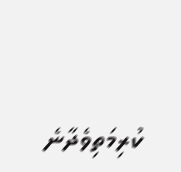ކުރިމަތިވެދާނެ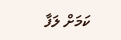ކަމަށް ލަފާ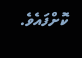ކޮށްފައެވެ.